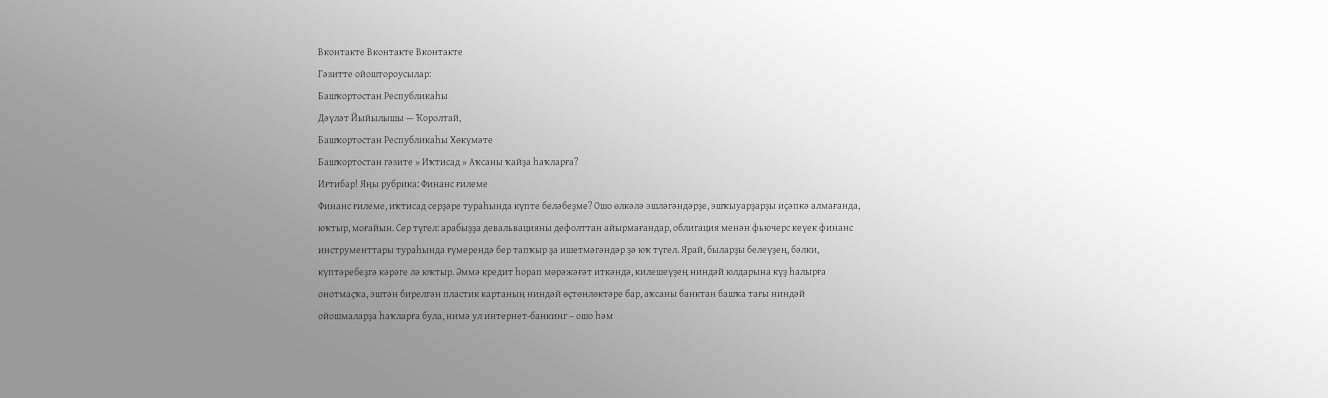Вконтакте Вконтакте Вконтакте
Гәзитте ойоштороусылар:
Башҡортостан Республикаһы
Дәүләт Йыйылышы — Ҡоролтай,
Башҡортостан Республикаһы Хөкүмәте
Башҡортостан гәзите » Иҡтисад » Аҡсаны ҡайҙа һаҡларға?
Иғтибар! Яңы рубрика: Финанс ғилеме
Финанс ғилеме, иҡтисад серҙәре тураһында күпте беләбеҙме? Ошо өлкәлә эшләгәндәрҙе, эшҡыуарҙарҙы иҫәпкә алмағанда, юҡтыр, моғайын. Сер түгел: арабыҙҙа девальвацияны дефолттан айырмағандар, облигация менән фьючерс кеүек финанс инструменттары тураһында ғүмерендә бер тапҡыр ҙа ишетмәгәндәр ҙә юҡ түгел. Ярай, быларҙы белеүҙең, бәлки, күптәребеҙгә кәрәге лә юҡтыр. Әммә кредит һорап мөрәжәғәт иткәндә, килешеүҙең ниндәй юлдарына күҙ һалырға онотмаҫҡа, эштән бирелгән пластик картаның ниндәй өҫтөнлөктәре бар, аҡсаны банктан башҡа тағы ниндәй ойошмаларҙа һаҡларға була, нимә ул интернет-банкинг – ошо һәм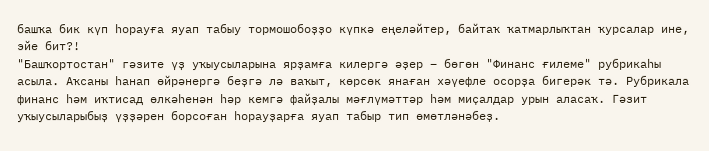башҡа бик күп һорауға яуап табыу тормошобоҙҙо күпкә еңеләйтер, байтаҡ ҡатмарлыҡтан ҡурсалар ине, эйе бит?!
"Башҡортостан" гәзите үҙ уҡыусыларына ярҙамға килергә әҙер – бөгөн "Финанс ғилеме" рубрикаһы асыла. Аҡсаны һанап өйрәнергә беҙгә лә ваҡыт, көрсөк янаған хәүефле осорҙа бигерәк тә. Рубрикала финанс һәм иҡтисад өлкәһенән һәр кемгә файҙалы мәғлүмәттәр һәм миҫалдар урын аласаҡ. Гәзит уҡыусыларыбыҙ үҙҙәрен борсоған һорауҙарға яуап табыр тип өмөтләнәбеҙ.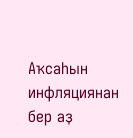Аҡсаһын инфляциянан бер аҙ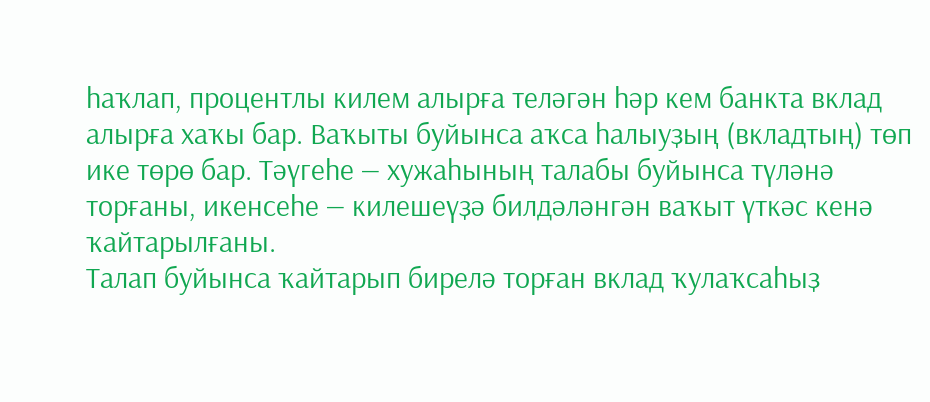һаҡлап, процентлы килем алырға теләгән һәр кем банкта вклад алырға хаҡы бар. Ваҡыты буйынса аҡса һалыуҙың (вкладтың) төп ике төрө бар. Тәүгеһе — хужаһының талабы буйынса түләнә торғаны, икенсеһе — килешеүҙә билдәләнгән ваҡыт үткәс кенә ҡайтарылғаны.
Талап буйынса ҡайтарып бирелә торған вклад ҡулаҡсаһыҙ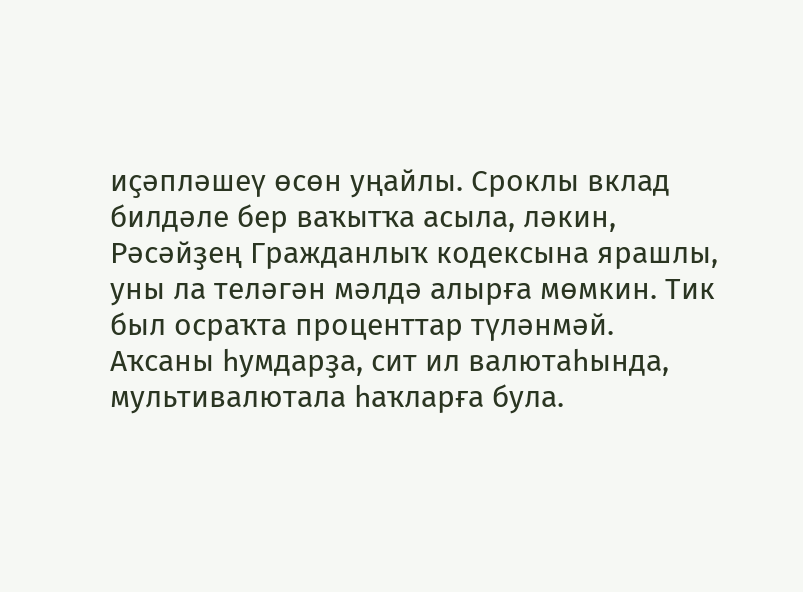иҫәпләшеү өсөн уңайлы. Сроклы вклад билдәле бер ваҡытҡа асыла, ләкин, Рәсәйҙең Гражданлыҡ кодексына ярашлы, уны ла теләгән мәлдә алырға мөмкин. Тик был осраҡта проценттар түләнмәй.
Аҡсаны һумдарҙа, сит ил валютаһында, мультивалютала һаҡларға була.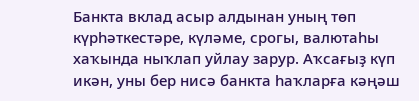Банкта вклад асыр алдынан уның төп күрһәткестәре, күләме, срогы, валютаһы хаҡында ныҡлап уйлау зарур. Аҡсағыҙ күп икән, уны бер нисә банкта һаҡларға кәңәш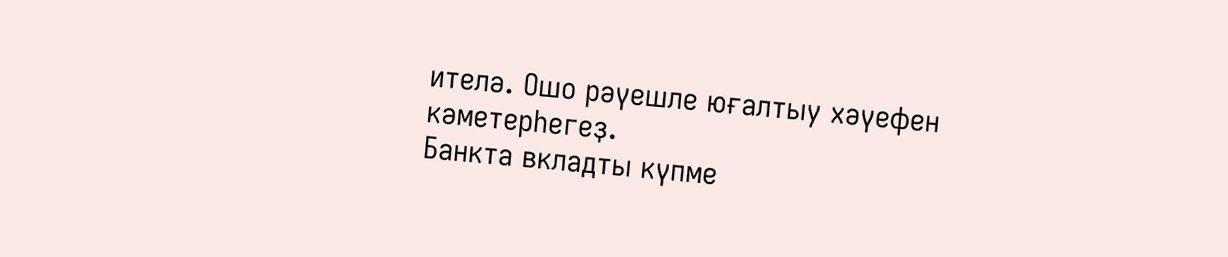ителә. Ошо рәүешле юғалтыу хәүефен кәметерһегеҙ.
Банкта вкладты күпме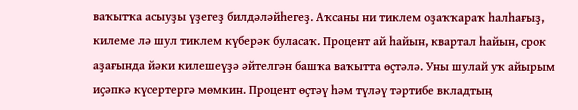ваҡытҡа асыуҙы үҙегеҙ билдәләйһегеҙ. Аҡсаны ни тиклем оҙаҡҡараҡ һалһағыҙ, килеме лә шул тиклем күберәк буласаҡ. Процент ай һайын, квартал һайын, срок аҙағында йәки килешеүҙә әйтелгән башҡа ваҡытта өҫтәлә. Уны шулай уҡ айырым иҫәпкә күсертергә мөмкин. Процент өҫтәү һәм түләү тәртибе вкладтың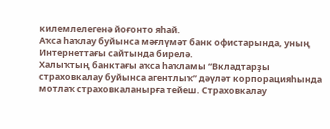килемлелегенә йоғонто яһай.
Аҡса һаҡлау буйынса мәғлүмәт банк офистарында, уның Интернеттағы сайтында бирелә.
Халыҡтың банктағы аҡса һаҡламы “Вкладтарҙы страховкалау буйынса агентлыҡ” дәүләт корпорацияһында мотлаҡ страховкаланырға тейеш. Страховкалау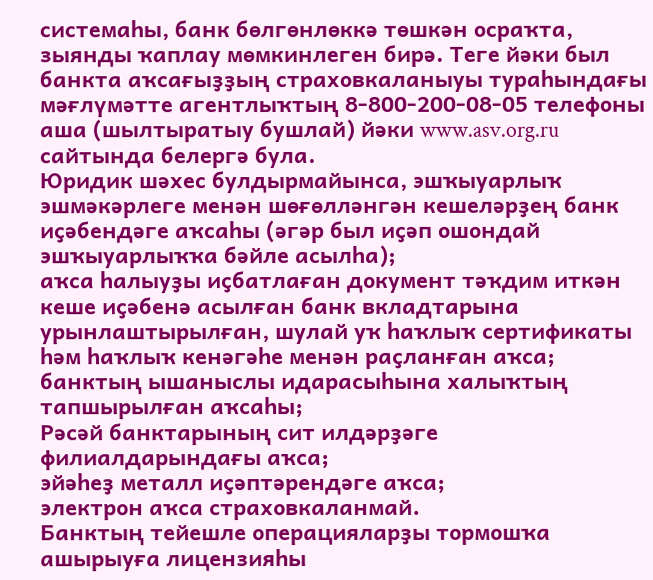системаһы, банк бөлгөнлөккә төшкән осраҡта, зыянды ҡаплау мөмкинлеген бирә. Теге йәки был банкта аҡсағыҙҙың страховкаланыуы тураһындағы мәғлүмәтте агентлыҡтың 8-800-200-08-05 телефоны аша (шылтыратыу бушлай) йәки www.asv.org.ru сайтында белергә була.
Юридик шәхес булдырмайынса, эшҡыуарлыҡ эшмәкәрлеге менән шөғөлләнгән кешеләрҙең банк иҫәбендәге аҡсаһы (әгәр был иҫәп ошондай эшҡыуарлыҡҡа бәйле асылһа);
аҡса һалыуҙы иҫбатлаған документ тәҡдим иткән кеше иҫәбенә асылған банк вкладтарына урынлаштырылған, шулай уҡ һаҡлыҡ сертификаты һәм һаҡлыҡ кенәгәһе менән раҫланған аҡса;
банктың ышаныслы идарасыһына халыҡтың тапшырылған аҡсаһы;
Рәсәй банктарының сит илдәрҙәге филиалдарындағы аҡса;
эйәһеҙ металл иҫәптәрендәге аҡса;
электрон аҡса страховкаланмай.
Банктың тейешле операцияларҙы тормошҡа ашырыуға лицензияһы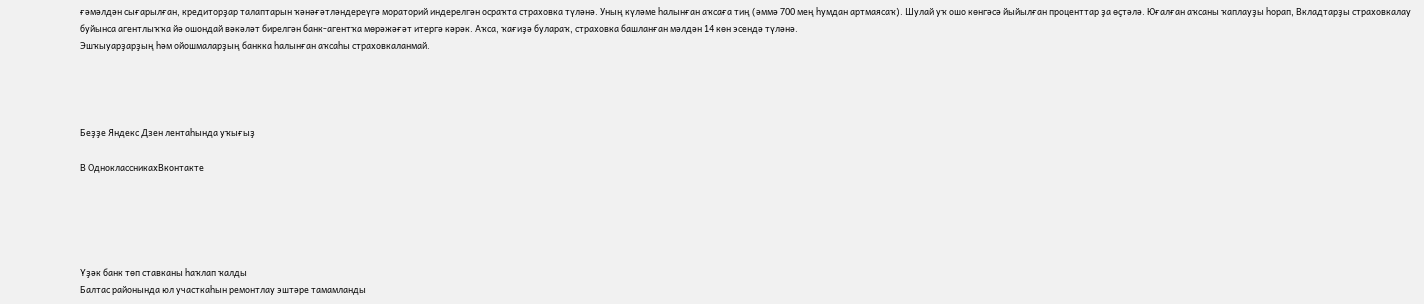ғәмәлдән сығарылған, кредиторҙар талаптарын ҡәнәғәтләндереүгә мораторий индерелгән осраҡта страховка түләнә. Уның күләме һалынған аҡсаға тиң (әммә 700 мең һумдан артмаясаҡ). Шулай уҡ ошо көнгәсә йыйылған проценттар ҙа өҫтәлә. Юғалған аҡсаны ҡаплауҙы һорап, Вкладтарҙы страховкалау буйынса агентлыҡҡа йә ошондай вәкәләт бирелгән банк-агентҡа мөрәжәғәт итергә кәрәк. Аҡса, ҡағиҙә булараҡ, страховка башланған мәлдән 14 көн эсендә түләнә.
Эшҡыуарҙарҙың һәм ойошмаларҙың банкка һалынған аҡсаһы страховкаланмай.




Беҙҙе Яндекс Дзен лентаһында уҡығыҙ

В ОдноклассникахВконтакте





Үҙәк банк төп ставканы һаҡлап ҡалды
Балтас районында юл участкаһын ремонтлау эштәре тамамланды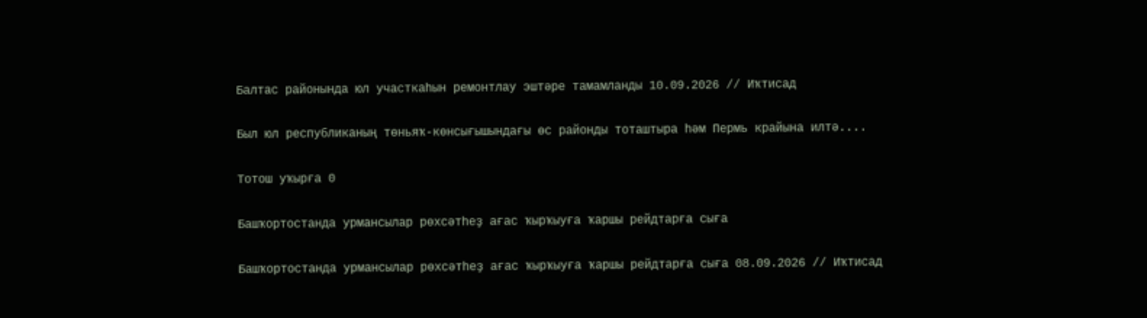Балтас районында юл участкаһын ремонтлау эштәре тамамланды 10.09.2026 // Иҡтисад

Был юл республиканың төньяҡ-көнсығышындағы өс районды тоташтыра һәм Пермь крайына илтә....

Тотош уҡырға 0

Башҡортостанда урмансылар рөхсәтһеҙ ағас ҡырҡыуға ҡаршы рейдтарға сыға

Башҡортостанда урмансылар рөхсәтһеҙ ағас ҡырҡыуға ҡаршы рейдтарға сыға 08.09.2026 // Иҡтисад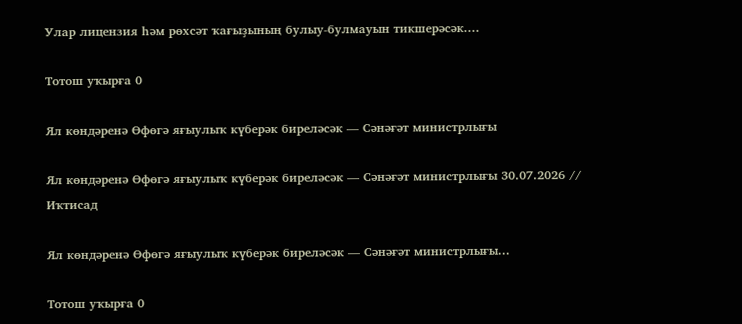Улар лицензия һәм рөхсәт ҡағыҙының булыу-булмауын тикшерәсәк....

Тотош уҡырға 0

Ял көндәренә Өфөгә яғыулыҡ күберәк биреләсәк — Сәнәғәт министрлығы

Ял көндәренә Өфөгә яғыулыҡ күберәк биреләсәк — Сәнәғәт министрлығы 30.07.2026 // Иҡтисад

Ял көндәренә Өфөгә яғыулыҡ күберәк биреләсәк — Сәнәғәт министрлығы...

Тотош уҡырға 0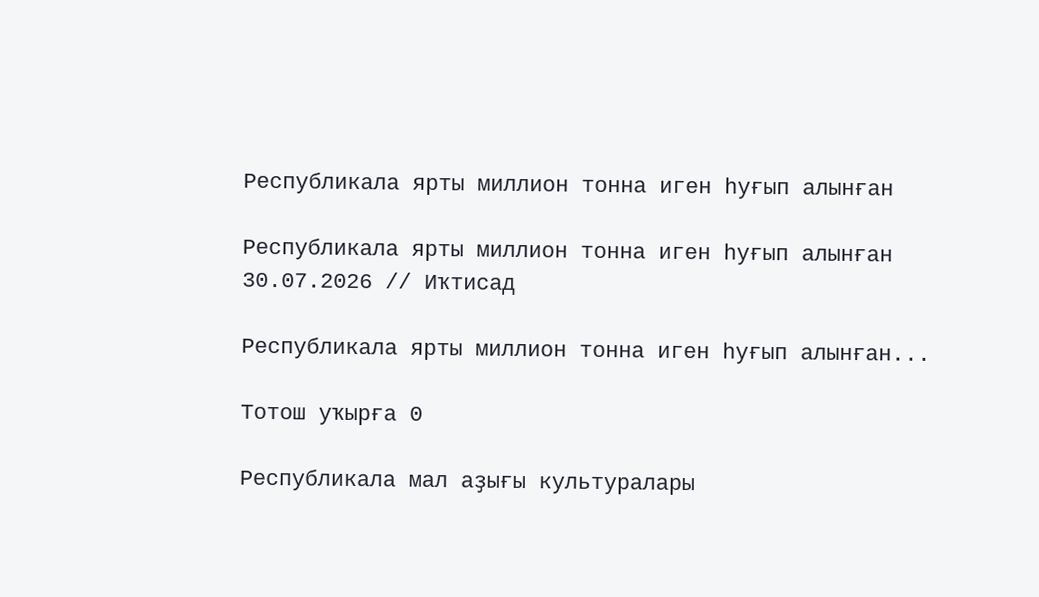Республикала ярты миллион тонна иген һуғып алынған

Республикала ярты миллион тонна иген һуғып алынған 30.07.2026 // Иҡтисад

Республикала ярты миллион тонна иген һуғып алынған...

Тотош уҡырға 0

Республикала мал аҙығы культуралары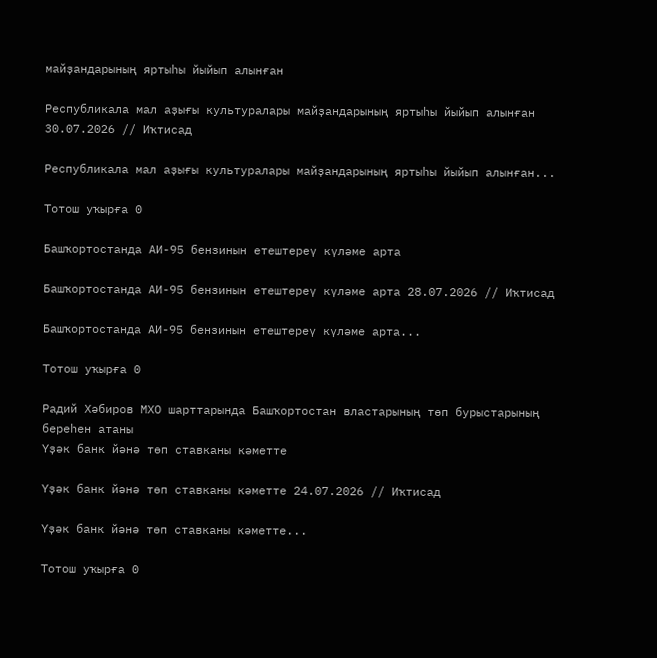майҙандарының яртыһы йыйып алынған

Республикала мал аҙығы культуралары майҙандарының яртыһы йыйып алынған 30.07.2026 // Иҡтисад

Республикала мал аҙығы культуралары майҙандарының яртыһы йыйып алынған...

Тотош уҡырға 0

Башҡортостанда АИ-95 бензинын етештереү күләме арта

Башҡортостанда АИ-95 бензинын етештереү күләме арта 28.07.2026 // Иҡтисад

Башҡортостанда АИ-95 бензинын етештереү күләме арта...

Тотош уҡырға 0

Радий Хәбиров МХО шарттарында Башҡортостан властарының төп бурыстарының береһен атаны
Үҙәк банк йәнә төп ставканы кәметте

Үҙәк банк йәнә төп ставканы кәметте 24.07.2026 // Иҡтисад

Үҙәк банк йәнә төп ставканы кәметте...

Тотош уҡырға 0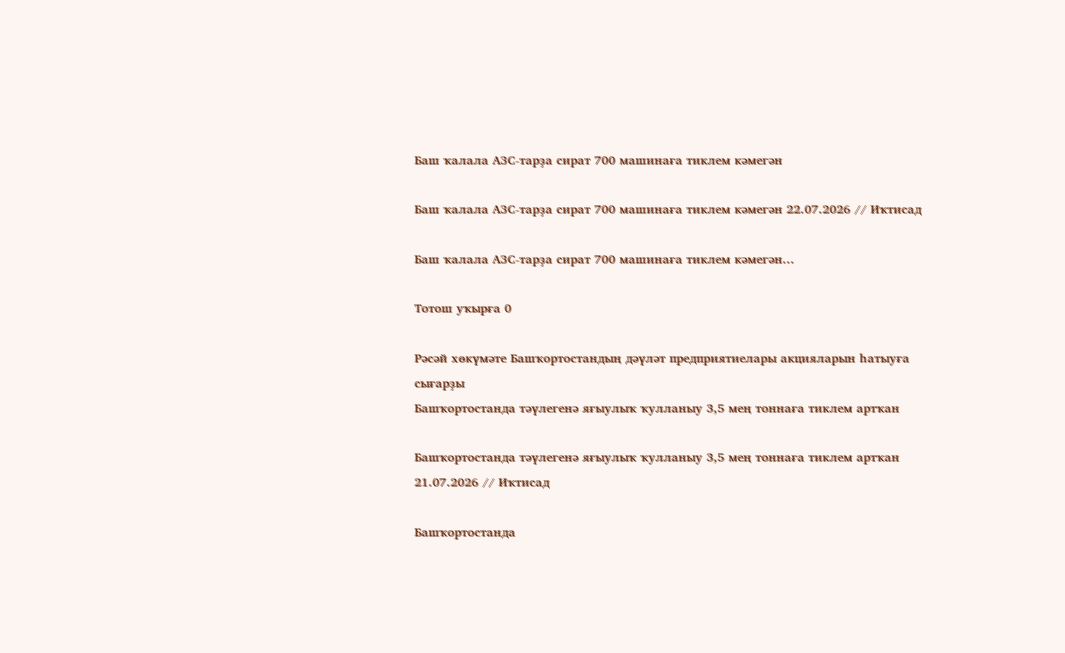Баш ҡалала АЗС-тарҙа сират 700 машинаға тиклем кәмегән

Баш ҡалала АЗС-тарҙа сират 700 машинаға тиклем кәмегән 22.07.2026 // Иҡтисад

Баш ҡалала АЗС-тарҙа сират 700 машинаға тиклем кәмегән...

Тотош уҡырға 0

Рәсәй хөкүмәте Башҡортостандың дәүләт предприятиелары акцияларын һатыуға сығарҙы
Башҡортостанда тәүлегенә яғыулыҡ ҡулланыу 3,5 мең тоннаға тиклем артҡан

Башҡортостанда тәүлегенә яғыулыҡ ҡулланыу 3,5 мең тоннаға тиклем артҡан 21.07.2026 // Иҡтисад

Башҡортостанда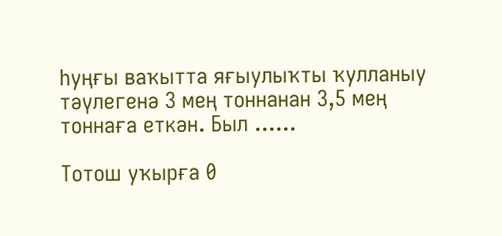һуңғы ваҡытта яғыулыҡты ҡулланыу тәүлегенә 3 мең тоннанан 3,5 мең тоннаға еткән. Был ......

Тотош уҡырға 0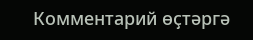Комментарий өҫтәргә